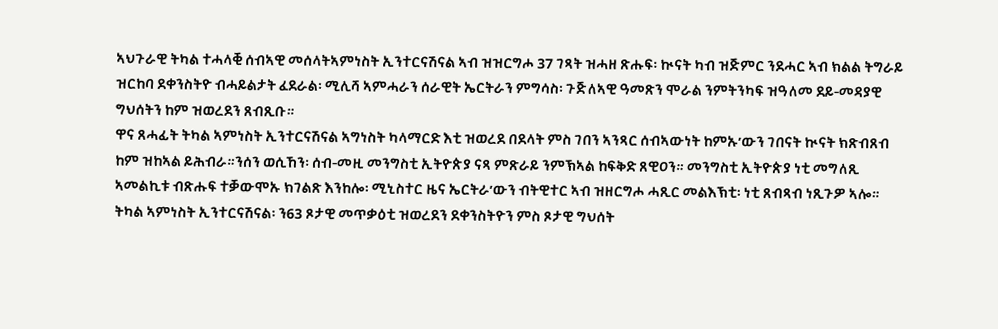ኣህጉራዊ ትካል ተሓላቒ ሰብኣዊ መሰላትኣምነስት ኢንተርናሽናል ኣብ ዝዝርግሖ 37 ገጻት ዝሓዘ ጽሑፍ፡ ኲናት ካብ ዝጅምር ንደሓር ኣብ ክልል ትግራይ ዝርከባ ደቀንስትዮ ብሓይልታት ፈደራል፡ ሚሊሻ ኣምሓራን ሰራዊት ኤርትራን ምግሳስ፡ ጉጅለኣዊ ዓመጽን ሞራል ንምትንካፍ ዝዓለመ ደይ-መዳያዊ ግህሰትን ከም ዝወረደን ጸብጺቡ።
ዋና ጸሓፊት ትካል ኣምነስት ኢንተርናሽናል ኣግነስት ካላማርድ እቲ ዝወረደ በደላት ምስ ገበን ኣንጻር ሰብኣውነት ከምኡ’ውን ገበናት ኲናት ክጽብጸብ ከም ዝከኣል ይሕብራ።ንሰን ወሲኸን፡ ሰብ-መዚ መንግስቲ ኢትዮጵያ ናጻ ምጽራይ ንምኽኣል ከፍቅድ ጸዊዐን። መንግስቲ ኢትዮጵያ ነቲ መግለጺ ኣመልኪቱ ብጽሑፍ ተቓውሞኡ ክገልጽ እንከሎ፡ ሚኒስተር ዜና ኤርትራ’ውን ብትዊተር ኣብ ዝዘርግሖ ሓጺር መልእኽቲ፡ ነቲ ጸብጻብ ነጺጉዎ ኣሎ።
ትካል ኣምነስት ኢንተርናሽናል፡ ን63 ጾታዊ መጥቃዕቲ ዝወረደን ደቀንስትዮን ምስ ጾታዊ ግህሰት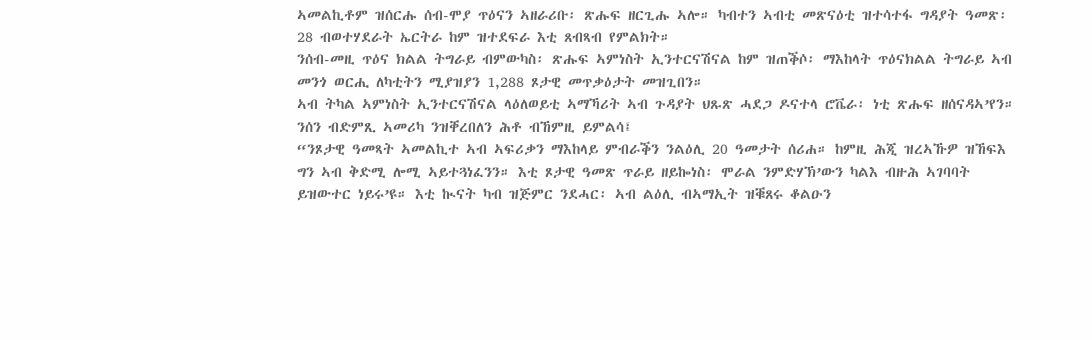ኣመልኪቶም ዝሰርሑ ሰብ-ሞያ ጥዕናን ኣዘራሪቡ፡ ጽሑፍ ዘርጊሑ ኣሎ። ካብተን ኣብቲ መጽናዕቲ ዝተሳተፋ ግዳያት ዓመጽ፡ 28 ብወተሃደራት ኤርትራ ከም ዝተደፍራ እቲ ጸብጻብ የምልክት።
ንሰብ-መዚ ጥዕና ክልል ትግራይ ብምውካስ፡ ጽሑፍ ኣምነስት ኢንተርናሽናል ከም ዝጠቕሶ፡ ማእከላት ጥዕናክልል ትግራይ ኣብ መንጎ ወርሒ ለካቲትን ሚያዝያን 1,288 ጾታዊ መጥቃዕታት መዝጊበን።
ኣብ ትካል ኣምነስት ኢንተርናሽናል ላዕለወይቲ ኣማኻሪት ኣብ ጉዳያት ህጹጽ ሓደጋ ዶናተላ ሮቬራ፡ ነቲ ጽሑፍ ዘሰናዳኣ’የን። ንሰን ብድምጺ ኣመሪካ ንዝቐረበለን ሕቶ ብኸምዚ ይምልሳ፤
“ንጾታዊ ዓመጻት ኣመልኪተ ኣብ ኣፍሪቃን ማእከላይ ምብራቕን ንልዕሊ 20 ዓመታት ሰሪሐ። ከምዚ ሕጂ ዝረኣኹዎ ዝኸፍእ ግን ኣብ ቅድሚ ሎሚ ኣይተጓነፈንን። እቲ ጾታዊ ዓመጽ ጥራይ ዘይኰነስ፡ ሞራል ንምድሃኽ’ውን ካልእ ብዙሕ ኣገባባት ይዝውተር ነይሩ’ዩ። እቲ ኲናት ካብ ዝጅምር ንደሓር፡ ኣብ ልዕሊ ብኣማኢት ዝቑጸሩ ቆልዑን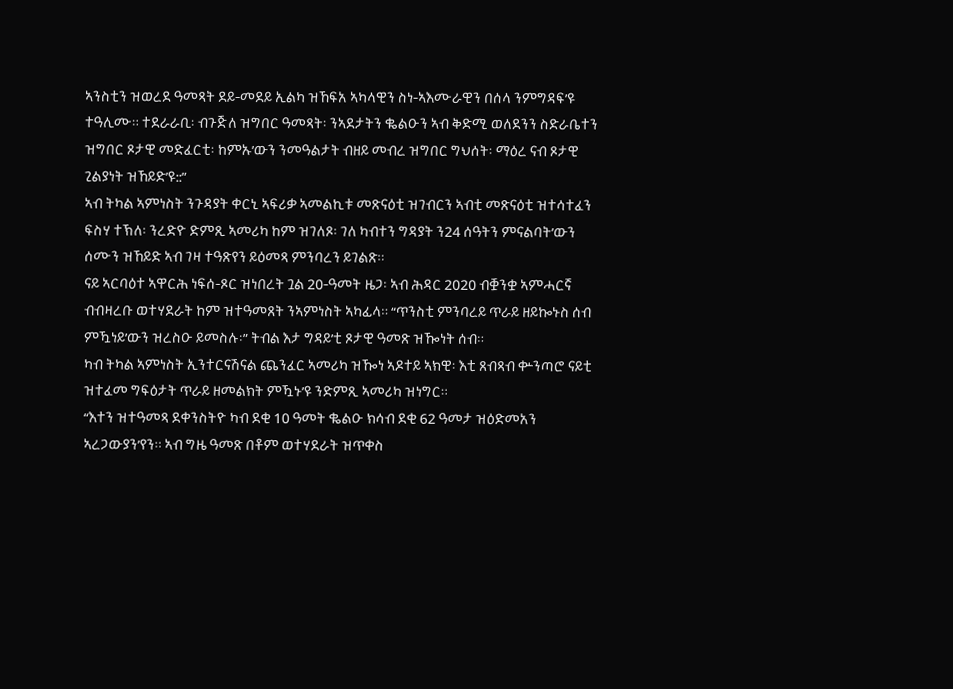ኣንስቲን ዝወረደ ዓመጻት ደይ-መደይ ኢልካ ዝኸፍአ ኣካላዊን ስነ-ኣእሙራዊን በሰላ ንምግዳፍ’ዩ ተዓሊሙ። ተደራራቢ፡ ብጉጅለ ዝግበር ዓመጻት፡ ንኣደታትን ቈልዑን ኣብ ቅድሚ ወለደንን ስድራቤተን ዝግበር ጾታዊ መድፈርቲ፡ ከምኡ’ውን ንመዓልታት ብዘይ መብረ ዝግበር ግህሰት፡ ማዕረ ናብ ጾታዊ ጊልያነት ዝኸይድ’ዩ::”
ኣብ ትካል ኣምነስት ንጉዳያት ቀርኒ ኣፍሪቃ ኣመልኪቱ መጽናዕቲ ዝገብርን ኣብቲ መጽናዕቲ ዝተሳተፈን ፍስሃ ተኽለ፡ ንረድዮ ድምጺ ኣመሪካ ከም ዝገለጾ፡ ገለ ካብተን ግዳያት ን24 ሰዓትን ምናልባት’ውን ሰሙን ዝኸይድ ኣብ ገዛ ተዓጽየን ይዕመጻ ምንባረን ይገልጽ።
ናይ ኣርባዕተ ኣዋርሕ ነፍሰ-ጾር ዝነበረት ጓል 20-ዓመት ዜጋ፡ ኣብ ሕዳር 2020 ብቛንቋ ኣምሓርኛ ብብዛረቡ ወተሃደራት ከም ዝተዓመጸት ንኣምነስት ኣካፊላ። “ጥንስቲ ምንባረይ ጥራይ ዘይኰኑስ ሰብ ምዃነይ’ውን ዝረስዑ ይመስሉ፡” ትብል እታ ግዳይ’ቲ ጾታዊ ዓመጽ ዝዀነት ሰብ።
ካብ ትካል ኣምነስት ኢንተርናሽናል ጨንፈር ኣመሪካ ዝዀነ ኣዶተይ ኣክዊ፡ እቲ ጸብጻብ ቍንጣሮ ናይቲ ዝተፈመ ግፍዕታት ጥራይ ዘመልክት ምዃኑ’ዩ ንድምጺ ኣመሪካ ዝነግር።
“እተን ዝተዓመጻ ደቀንስትዮ ካብ ደቂ 10 ዓመት ቈልዑ ክሳብ ደቂ 62 ዓመታ ዝዕድመአን ኣረጋውያን’የን። ኣብ ግዜ ዓመጽ በቶም ወተሃደራት ዝጥቀስ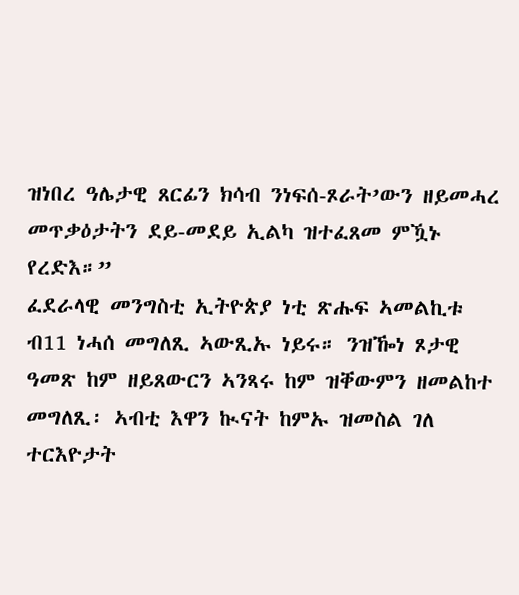ዝነበረ ዓሌታዊ ጸርፊን ክሳብ ንነፍሰ-ጾራት’ውን ዘይመሓረ መጥቃዕታትን ደይ-መደይ ኢልካ ዝተፈጸመ ምዃኑ የረድእ።”
ፈደራላዊ መንግስቲ ኢትዮጵያ ነቲ ጽሑፍ ኣመልኪቱ ብ11 ነሓሰ መግለጺ ኣውጺኡ ነይሩ። ንዝዀነ ጾታዊ ዓመጽ ከም ዘይጸውርን ኣንጻሩ ከም ዝቐውምን ዘመልከተ መግለጺ፡ ኣብቲ እዋን ኲናት ከምኡ ዝመስል ገለ ተርእዮታት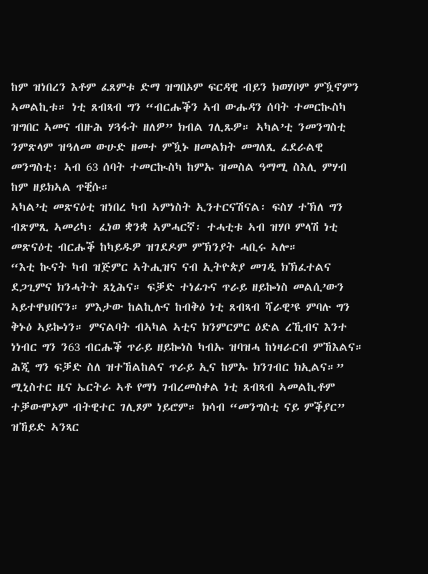ከም ዝነበረን እቶም ፈጸምቱ ድማ ዝግበኦም ፍርዳዊ ብይን ክወሃቦም ምዃኖምን ኣመልኪቱ። ነቲ ጸብጻብ ግን “ብርሑቕን ኣብ ውሑዳን ሰባት ተመርኲስካ ዝግበር ኣመና ብዙሕ ሃጓፋት ዘለዎ” ክብል ገሊጹዎ። ኣካል’ቲ ንመንግስቲ ንምጽላም ዝዓለመ ውሁድ ዘመተ ምዃኑ ዘመልክት መግለጺ ፈደራልዊ መንግስቲ፡ ኣብ 63 ሰባት ተመርኲስካ ከምኡ ዝመስል ዓማሚ ስእሊ ምሃብ ከም ዘይክኣል ጥቒሱ።
ኣካል’ቲ መጽናዕቲ ዝነበረ ካብ ኣምነስት ኢንተርናሽናል፡ ፍስሃ ተኽለ ግን ብጽምጺ ኣመሪካ፡ ፈነወ ቋንቋ ኣምሓርኛ፡ ተሓቲቱ ኣብ ዝሃቦ ምላሽ ነቲ መጽናዕቲ ብርሑቕ ከካይዱዎ ዝገደዶም ምኽንያት ሓቢሩ ኣሎ።
“እቲ ኲናት ካብ ዝጅምር ኣትሒዝና ናብ ኢትዮጵያ መገዲ ክኽፈተልና ደጋጊምና ክንሓትት ጸኒሕና። ፍቓድ ተነፊጉና ጥራይ ዘይኰነስ መልሲ’ውን ኣይተዋህበናን። ምእታው ከልኪሉና ከብቅዕ ነቲ ጸብጻብ ሻራዊ’ዩ ምባሉ ግን ቅኑዕ ኣይኰነን። ምናልባት ብኣካል ኣቲና ክንምርምር ዕድል ረኺብና እንተ ነነብር ግን ን63 ብርሑቕ ጥራይ ዘይኰነስ ካብኡ ዝባዝሓ ከነዛራርብ ምኸእልና። ሕጂ ግን ፍቓድ ስለ ዝተኸልከልና ጥራይ ኢና ከምኡ ክንገብር ክኢልና።”
ሚኒስተር ዜና ኤርትራ ኣቶ የማነ ገብረመስቀል ነቲ ጸብጻብ ኣመልኪቶም ተቓውሞኦም ብትዊተር ገሊጾም ነይሮም። ክሳብ “መንግስቲ ናይ ምቕያር” ዝኸይድ ኣንጻር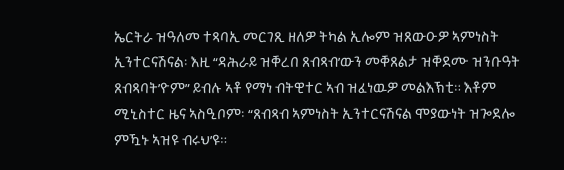ኤርትራ ዝዓለመ ተጻባኢ መርገጺ ዘለዎ ትካል ኢሎም ዝጸውዑዎ ኣምነስት ኢንተርናሽናል፡ እዚ “ዳሕራይ ዝቐረበ ጸብጻብ’ውን መቐጸልታ ዝቐደሙ ዝንቡዓት ጸብጻባት’ዮም” ይብሉ ኣቶ የማነ ብትዊተር ኣብ ዝፈነዉዎ መልእኽቲ። እቶም ሚኒስተር ዜና ኣስዒቦም፡ “ጸብጻብ ኣምነስት ኢንተርናሽናል ሞያውነት ዝጐደሎ ምዃኑ ኣዝዩ ብሩህ’ዩ።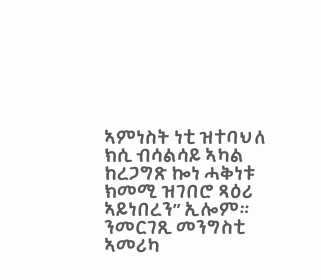ኣምነስት ነቲ ዝተባህለ ክሲ ብሳልሳይ ኣካል ከረጋግጽ ኰነ ሓቅነቱ ክመሚ ዝገበሮ ጻዕሪ ኣይነበረን” ኢሎም።
ንመርገጺ መንግስቲ ኣመሪካ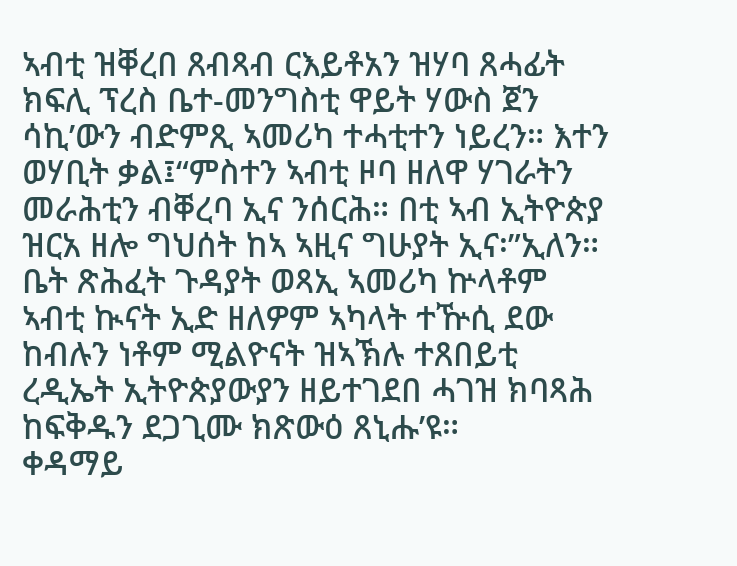ኣብቲ ዝቐረበ ጸብጻብ ርእይቶአን ዝሃባ ጸሓፊት ክፍሊ ፕረስ ቤተ-መንግስቲ ዋይት ሃውስ ጀን ሳኪ’ውን ብድምጺ ኣመሪካ ተሓቲተን ነይረን። እተን ወሃቢት ቃል፤“ምስተን ኣብቲ ዞባ ዘለዋ ሃገራትን መራሕቲን ብቐረባ ኢና ንሰርሕ። በቲ ኣብ ኢትዮጵያ ዝርአ ዘሎ ግህሰት ከኣ ኣዚና ግሁያት ኢና፡”ኢለን።
ቤት ጽሕፈት ጉዳያት ወጻኢ ኣመሪካ ኵላቶም ኣብቲ ኲናት ኢድ ዘለዎም ኣካላት ተዅሲ ደው ከብሉን ነቶም ሚልዮናት ዝኣኽሉ ተጸበይቲ ረዲኤት ኢትዮጵያውያን ዘይተገደበ ሓገዝ ክባጻሕ ከፍቅዱን ደጋጊሙ ክጽውዕ ጸኒሑ’ዩ።
ቀዳማይ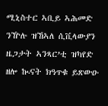ሚኒስተር ኣቢይ ኣሕመድ ንዅሉ ዝኸኣለ ሲቪላውያን ዜጋታት ኣንጻር’ቲ ዝካየድ ዘሎ ኲናት ክዓጥቁ ይጽውዑ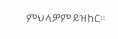ምህላዎም ይዝከር።